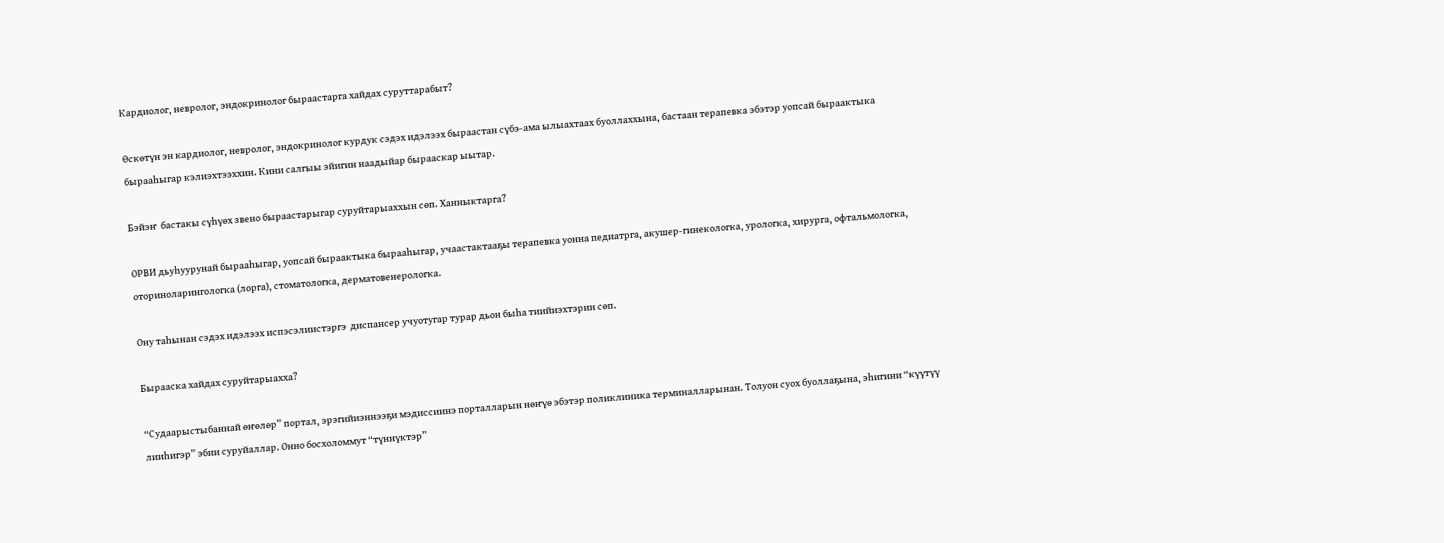Кардиолог, невролог, эндокринолог быраастарга хайдах суруттарабыт?

Өскөтүн эн кардиолог, невролог, эндокринолог курдук сэдэх идэлээх быраастан сүбэ-ама ылыахтаах буоллаххына, бастаан терапевка эбэтэр уопсай быраактыка бырааһыгар кэлиэхтээххин. Кини салгыы эйигин наадыйар бырааскар ыытар.

Бэйэҥ  бастакы сүһүөх звено быраастарыгар суруйтарыаххын сөп. Ханныктарга?

ОРВИ дьуһуурунай бырааһыгар, уопсай быраактыка бырааһыгар, учаастактааҕы терапевка уонна педиатрга, акушер-гинекологка, урологка, хирурга, офтальмологка,  оториноларингологка (лорга), стоматологка, дерматовенерологка.

Ону таһынан сэдэх идэлээх испэсэлиистэргэ  диспансер учуотугар турар дьон быһа тиийиэхтэрин сөп.

Бырааска хайдах суруйтарыахха?

“Судаарыстыбаннай өҥөлөр” портал, эрэгийиэннээҕи мэдиссиинэ порталларын нөҥүө эбэтэр поликлиника терминалларынан. Толуон суох буоллаҕына, эһигини “күүтүү лииһигэр” эбии суруйаллар. Онно босхоломмут “түннүктэр”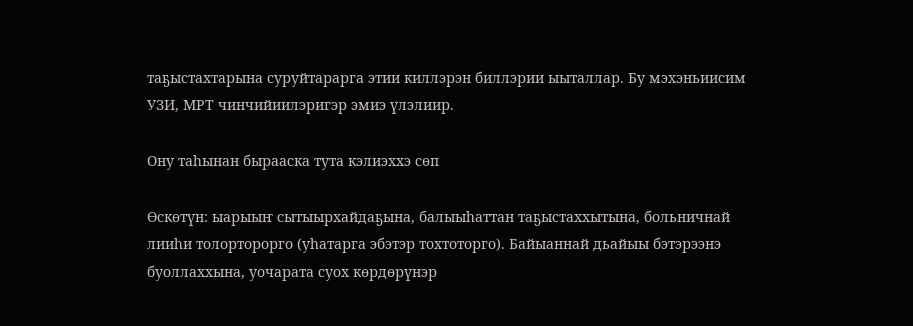таҕыстахтарына суруйтарарга этии киллэрэн биллэрии ыыталлар. Бу мэхэньиисим УЗИ, МРТ чинчийиилэригэр эмиэ үлэлиир.

Ону таһынан бырааска тута кэлиэххэ сөп

Өскөтүн: ыарыыҥ сытыырхайдаҕына, балыыһаттан таҕыстаххытына, больничнай лииһи толорторорго (уһатарга эбэтэр тохтоторго). Байыаннай дьайыы бэтэрээнэ буоллаххына, уочарата суох көрдөрүнэр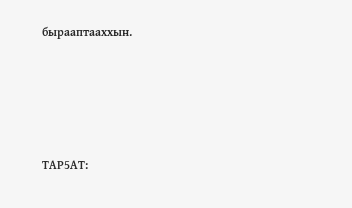бырааптааххын.





ТАР5АТ: